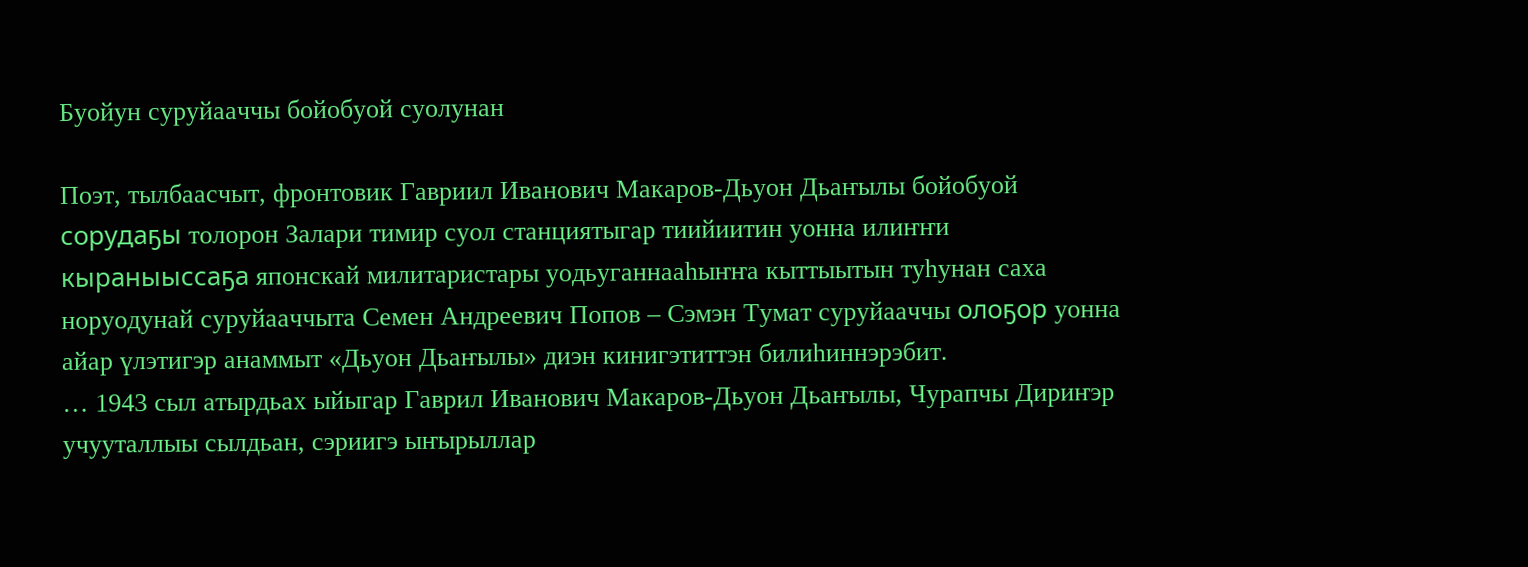Буойун суруйааччы бойобуой суолунан

Поэт, тылбаасчыт, фронтовик Гавриил Иванович Макаров-Дьуон Дьаҥылы бойобуой сорудаҕы толорон Залари тимир суол станциятыгар тиийиитин уонна илиҥҥи кыраныыссаҕа японскай милитаристары уодьуганнааһыҥҥа кыттыытын туһунан саха норуодунай суруйааччыта Семен Андреевич Попов – Сэмэн Тумат суруйааччы олоҕор уонна айар үлэтигэр анаммыт «Дьуон Дьаҥылы» диэн кинигэтиттэн билиһиннэрэбит.
… 1943 сыл атырдьах ыйыгар Гаврил Иванович Макаров-Дьуон Дьаҥылы, Чурапчы Дириҥэр учууталлыы сылдьан, сэриигэ ыҥырыллар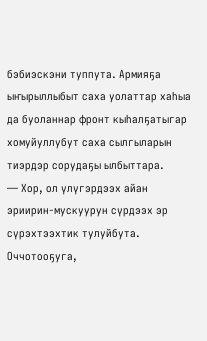бэбиэскэни туппута. Армияҕа ыҥырыллыбыт саха уолаттар хаһыа да буоланнар фронт кыһалҕатыгар хомуйуллубут саха сылгыларын тиэрдэр сорудаҕы ылбыттара.
— Хор, ол үлүгэрдээх айан эриирин-мускуурун сүрдээх эр сүрэхтээхтик тулуйбута. Оччотооҕуга,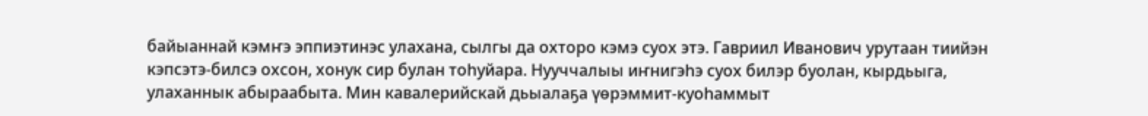байыаннай кэмҥэ эппиэтинэс улахана, сылгы да охторо кэмэ суох этэ. Гавриил Иванович урутаан тиийэн кэпсэтэ-билсэ охсон, хонук сир булан тоһуйара. Нууччалыы иҥнигэһэ суох билэр буолан, кырдьыга, улаханнык абыраабыта. Мин кавалерийскай дьыалаҕа үөрэммит-куоһаммыт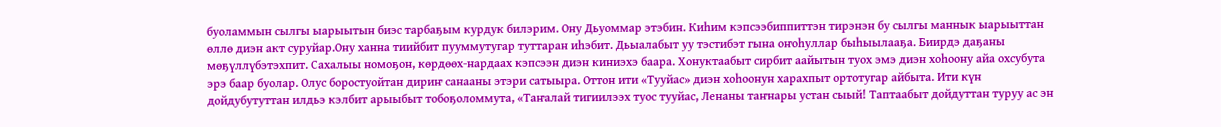буоламмын сылгы ыарыытын биэс тарбаҕым курдук билэрим. Ону Дьуоммар этэбин. Киһим кэпсээбиппиттэн тирэнэн бу сылгы маннык ыарыыттан өллө диэн акт суруйар.Ону ханна тиийбит пууммутугар туттаран иһэбит. Дьыалабыт уу тэстибэт гына оҥоһуллар быһыылааҕа. Биирдэ даҕаны мөҕүллүбэтэхпит. Сахалыы номоҕон, көрдөөх-нардаах кэпсээн диэн киниэхэ баара. Хонуктаабыт сирбит аайытын туох эмэ диэн хоһоону айа охсубута эрэ баар буолар. Олус боростуойтан дириҥ санааны этэри сатыыра. Оттон ити «Тууйас» диэн хоһоонун харахпыт ортотугар айбыта. Ити күн дойдубутуттан илдьэ кэлбит арыыбыт тобоҕоломмута, «Таҥалай тигиилээх туос тууйас, Ленаны таҥнары устан сыый! Таптаабыт дойдуттан туруу ас эн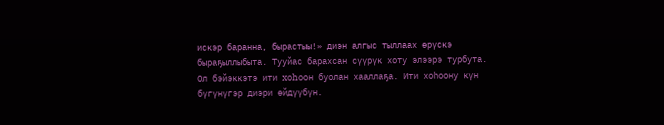искэр баранна, бырастыы!» диэн алгыс тыллаах өрүскэ быраҕыллыбыта. Тууйас барахсан сүүрүк хоту элээрэ турбута. Ол бэйэккэтэ ити xohooн буолан хааллаҕа. Ити хоһоону күн бүгүнүгэр диэри өйдүүбүн.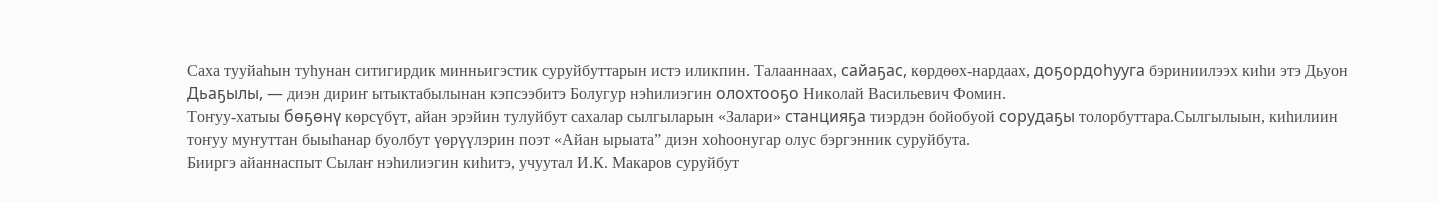Саха тууйаһын туһунан ситигирдик минньигэстик суруйбуттарын истэ иликпин. Талааннаах, сайаҕас, көрдөөх-нардаах, доҕордоһууга бэриниилээх киһи этэ Дьуон Дьаҕылы, — диэн дириҥ ытыктабылынан кэпсээбитэ Болугур нэһилиэгин олохтооҕо Николай Васильевич Фомин.
Тоҥуу-хатыы бөҕөнү көрсүбүт, айан эрэйин тулуйбут сахалар сылгыларын «Залари» станцияҕа тиэрдэн бойобуой сорудаҕы толорбуттара.Сылгылыын, киһилиин тоҥуу муҥуттан быыһанар буолбут үөрүүлэрин поэт «Айан ырыата” диэн хоһоонугар олус бэргэнник суруйбута.
Бииргэ айаннаспыт Сылаҥ нэһилиэгин киһитэ, учуутал И.К. Макаров суруйбут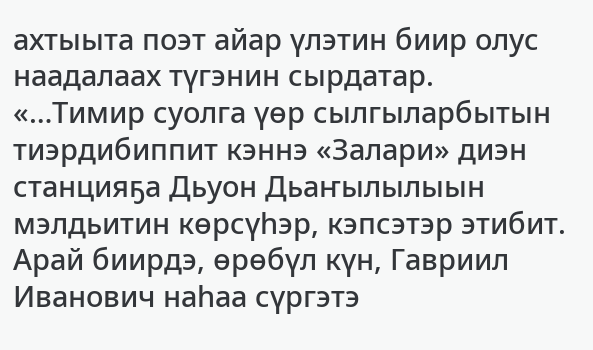ахтыыта поэт айар үлэтин биир олус наадалаах түгэнин сырдатар.
«…Тимир суолга үөр сылгыларбытын тиэрдибиппит кэннэ «Залари» диэн станцияҕа Дьуон Дьаҥылылыын мэлдьитин көрсүһэр, кэпсэтэр этибит. Арай биирдэ, өрөбүл күн, Гавриил Иванович наһаа сүргэтэ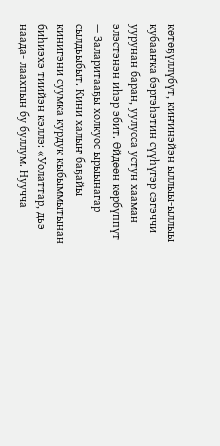көтөҕүллүбүт, киҥинэйэн ыллыы-ыллыы кубааҥка бэргэһэтин сүүһүгэр сэгэччи уурунан баран, уулусса устун хааман элэстэнэн иһэр эбит. Өйдөөн көрбүппүт — Заларитааҕы холкуос ырыынагар сылдьыбыт. Кини халыҥ баҕайы кинигэни суумка курдук кыбыммытынан биһиэхэ тиийэн кэллэ: «Уолаттар, дьэ наада- лаахпын бу буллум. Нуучча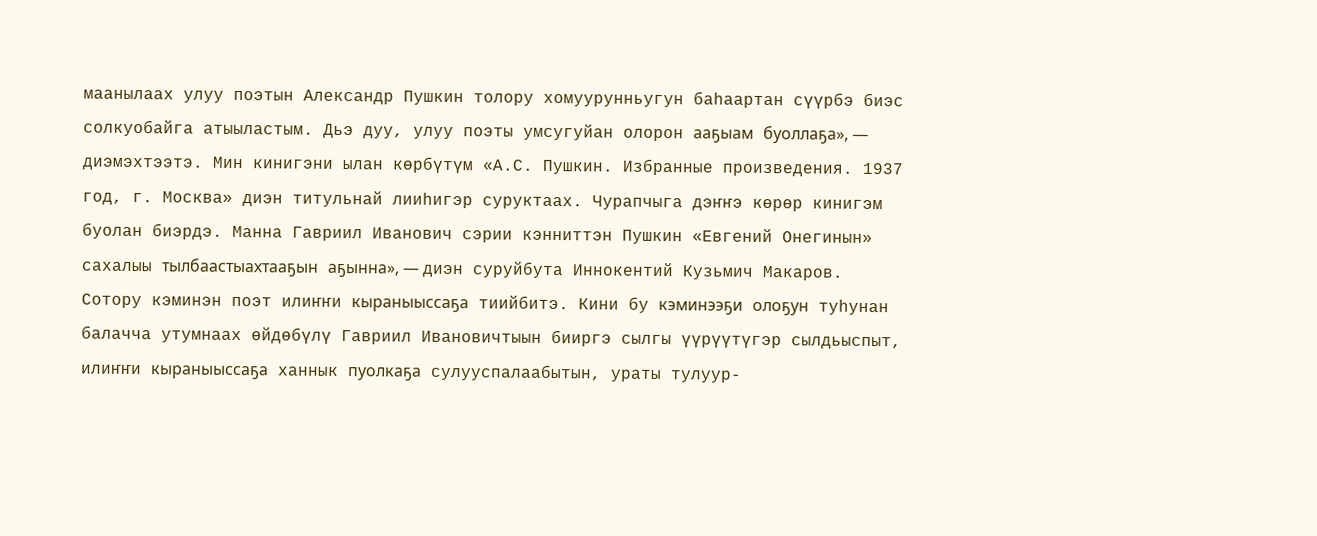маанылаах улуу поэтын Александр Пушкин толору хомуурунньугун баһаартан сүүрбэ биэс солкуобайга атыыластым. Дьэ дуу, улуу поэты умсугуйан олорон ааҕыам буоллаҕа», — диэмэхтээтэ. Мин кинигэни ылан көрбүтүм «А.С. Пушкин. Избранные произведения. 1937 год, г. Москва» диэн титульнай лииһигэр суруктаах. Чурапчыга дэҥҥэ көрөр кинигэм буолан биэрдэ. Манна Гавриил Иванович сэрии кэнниттэн Пушкин «Евгений Онегинын» сахалыы тылбаастыахтааҕын аҕынна», — диэн суруйбута Иннокентий Кузьмич Макаров.
Сотору кэминэн поэт илиҥҥи кыраныыссаҕа тиийбитэ. Кини бу кэминээҕи олоҕун туһунан балачча утумнаах өйдөбүлү Гавриил Ивановичтыын бииргэ сылгы үүрүүтүгэр сылдьыспыт, илиҥҥи кыраныыссаҕа ханнык пуолкаҕа сулууспалаабытын, ураты тулуур-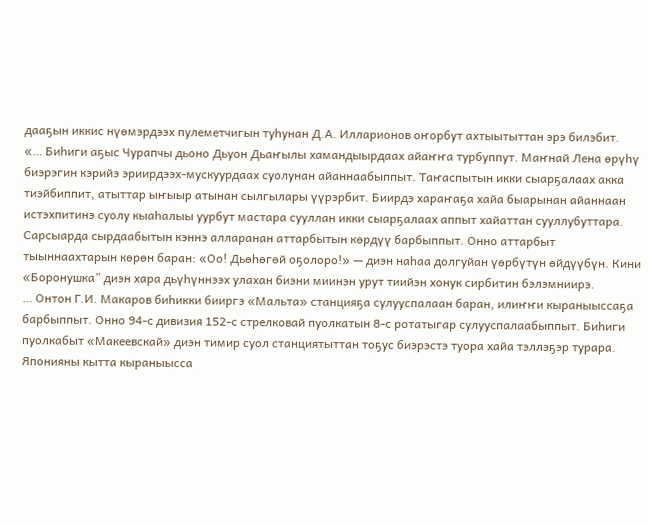дааҕын иккис нүөмэрдээх пулеметчигын туһунан Д.А. Илларионов оҥорбут ахтыытыттан эрэ билэбит.
«… Биһиги аҕыс Чурапчы дьоно Дьуон Дьаҥылы хамандыырдаах айаҥҥа турбуппут. Маҥнай Лена өрүһү биэрэгин кэрийэ эриирдээх-мускуурдаах суолунан айаннаабыппыт. Таҥаспытын икки сыарҕалаах акка тиэйбиппит, атыттар ыҥыыр атынан сылгылары үүрэрбит. Биирдэ хараҥаҕа хайа быарынан айаннаан истэхпитинэ суолу кыаһалыы уурбут мастара сууллан икки сыарҕалаах аппыт хайаттан сууллубуттара. Сарсыарда сырдаабытын кэннэ алларанан аттарбытын көрдүү барбыппыт. Онно аттарбыт тыыннаахтарын көрөн баран: «Оо! Дьөһөгөй оҕолоро!» — диэн наһаа долгуйан үөрбүтүн өйдүүбүн. Кини «Боронушка” диэн хара дьүһүннээх улахан биэни миинэн урут тиийэн хонук сирбитин бэлэмниирэ.
… Онтон Г.И. Макаров биһикки бииргэ «Мальта» станцияҕа сулууспалаан баран, илиҥҥи кыраныыссаҕа барбыппыт. Онно 94-с дивизия 152-с стрелковай пуолкатын 8-с ротатыгар сулууспалаабыппыт. Биһиги пуолкабыт «Макеевскай» диэн тимир суол станциятыттан тоҕус биэрэстэ туора хайа тэллэҕэр турара. Японияны кытта кыраныысса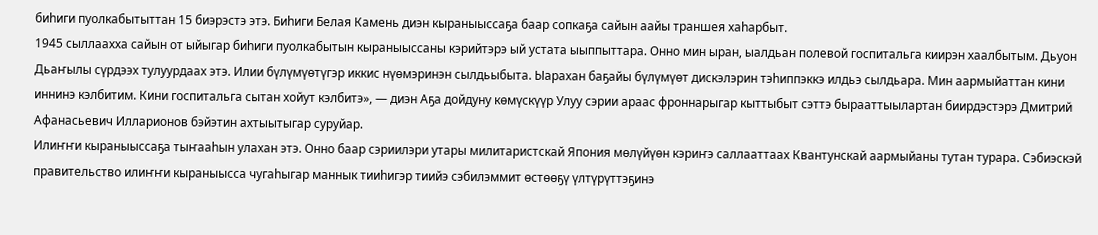биһиги пуолкабытыттан 15 биэрэстэ этэ. Биһиги Белая Камень диэн кыраныыссаҕа баар сопкаҕа сайын аайы траншея хаһарбыт.
1945 сыллаахха сайын от ыйыгар биһиги пуолкабытын кыраныыссаны кэрийтэрэ ый устата ыыппыттара. Онно мин ыран, ыалдьан полевой госпитальга киирэн хаалбытым. Дьуон Дьаҥылы сүрдээх тулуурдаах этэ. Илии бүлүмүөтүгэр иккис нүөмэринэн сылдьыбыта. Ыарахан баҕайы бүлүмүөт дискэлэрин тэһиппэккэ илдьэ сылдьара. Мин аармыйаттан кини иннинэ кэлбитим. Кини госпитальга сытан хойут кэлбитэ», — диэн Аҕа дойдуну көмүскүүр Улуу сэрии араас фроннарыгар кыттыбыт сэттэ бырааттыылартан биирдэстэрэ Дмитрий Афанасьевич Илларионов бэйэтин ахтыытыгар суруйар.
Илиҥҥи кыраныыссаҕа тыҥааһын улахан этэ. Онно баар сэриилэри утары милитаристскай Япония мөлүйүөн кэриҥэ саллааттаах Квантунскай аармыйаны тутан турара. Сэбиэскэй правительство илиҥҥи кыраныысса чугаһыгар маннык тииһигэр тиийэ сэбилэммит өстөөҕү үлтүрүттэҕинэ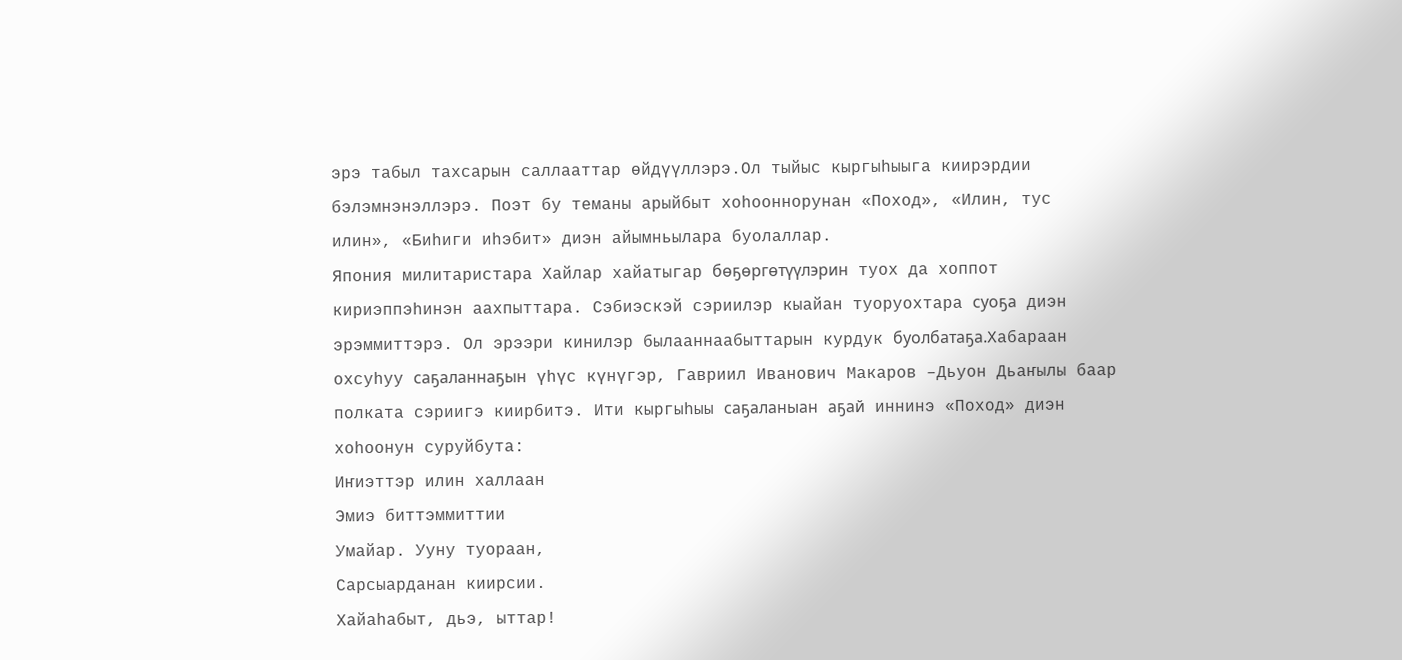эрэ табыл тахсарын саллааттар өйдүүллэрэ.Ол тыйыс кыргыһыыга киирэрдии бэлэмнэнэллэрэ. Поэт бу теманы арыйбыт хоһооннорунан «Поход», «Илин, тус илин», «Биһиги иһэбит» диэн айымньылара буолаллар.
Япония милитаристара Хайлар хайатыгар бөҕөргөтүүлэрин туох да хоппот кириэппэһинэн аахпыттара. Сэбиэскэй сэриилэр кыайан туоруохтара суоҕа диэн эрэммиттэрэ. Ол эрээри кинилэр былааннаабыттарын курдук буолбатаҕа.Хабараан охсуһуу саҕаланнаҕын үһүс күнүгэр, Гавриил Иванович Макаров –Дьуон Дьаҥылы баар полката сэриигэ киирбитэ. Ити кыргыһыы саҕаланыан аҕай иннинэ «Поход» диэн хоһоонун суруйбута:
Иҥиэттэр илин халлаан
Эмиэ биттэммиттии
Умайар. Ууну туораан,
Сарсыарданан киирсии.
Хайаһабыт, дьэ, ыттар!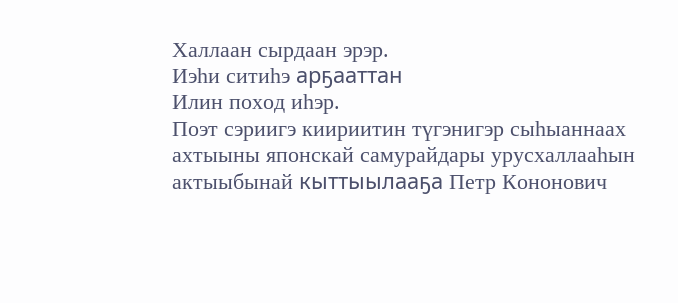Халлаан сырдаан эрэр.
Иэһи ситиһэ арҕааттан
Илин поход иһэр.
Поэт сэриигэ киириитин түгэнигэр сыһыаннаах ахтыыны японскай самурайдары урусхаллааһын актыыбынай кыттыылааҕа Петр Кононович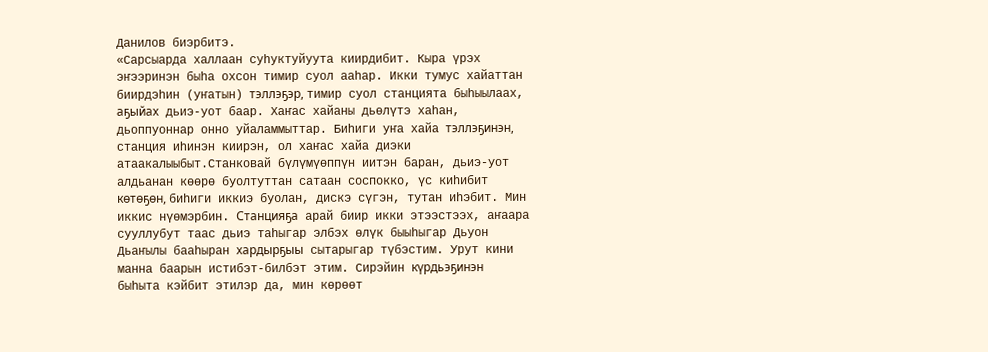Данилов биэрбитэ.
«Сарсыарда халлаан суһуктуйуута киирдибит. Кыра үрэх эҥээринэн быһа охсон тимир суол ааһар. Икки тумус хайаттан биирдэһин (уҥатын) тэллэҕэр, тимир суол станцията быһыылаах, аҕыйах дьиэ-уот баар. Хаҥас хайаны дьөлүтэ хаһан, дьоппуоннар онно уйаламмыттар. Биһиги уҥа хайа тэллэҕинэн, станция иһинэн киирэн, ол хаҥас хайа диэки атаакалыыбыт.Станковай бүлүмүөппүн иитэн баран, дьиэ-уот алдьанан көөрө буолтуттан сатаан соспокко, үс киһибит көтөҕөн, биһиги иккиэ буолан, дискэ сүгэн, тутан иһэбит. Мин иккис нүөмэрбин. Станцияҕа арай биир икки этээстээх, аҥаара сууллубут таас дьиэ таһыгар элбэх өлүк быыһыгар Дьуон Дьаҥылы бааһыран хардырҕыы сытарыгар түбэстим. Урут кини манна баарын истибэт-билбэт этим. Сирэйин күрдьэҕинэн быһыта кэйбит этилэр да, мин көрөөт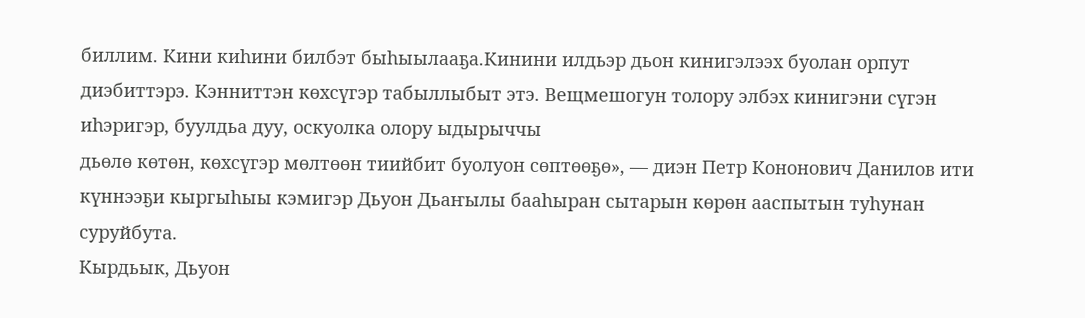биллим. Кини киһини билбэт быһыылааҕа.Кинини илдьэр дьон кинигэлээх буолан орпут диэбиттэрэ. Кэнниттэн көхсүгэр табыллыбыт этэ. Вещмешогун толору элбэх кинигэни сүгэн иһэригэр, буулдьа дуу, оскуолка олору ыдырыччы
дьөлө көтөн, көхсүгэр мөлтөөн тиийбит буолуон сөптөөҕө», — диэн Петр Кононович Данилов ити күннээҕи кыргыһыы кэмигэр Дьуон Дьаҥылы бааһыран сытарын көрөн ааспытын туһунан суруйбута.
Кырдьык, Дьуон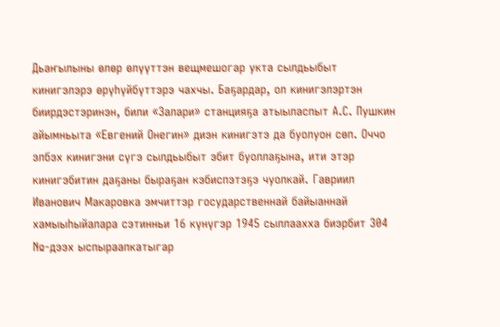Дьаҥылыны өлөр өлүүттэн вещмешогар укта сылдьыбыт кинигэлэрэ өрүһүйбүттэрэ чахчы. Баҕардар, ол кинигэлэртэн биирдэстэринэн, били «Залари» станцияҕа атыыласпыт А.С. Пушкин айымньыта «Евгений Онегин» диэн кинигэтэ да буолуон сөп. Оччо элбэх кинигэни сүгэ сылдьыбыт эбит буоллаҕына, ити этэр кинигэбитин даҕаны быраҕан кэбиспэтэҕэ чуолкай. Гавриил Иванович Макаровка эмчиттэр государственнай байыаннай хамыыһыйалара сэтинньи 16 күнүгэр 1945 сыллаахха биэрбит 304 №-дээх ыспыраапкатыгар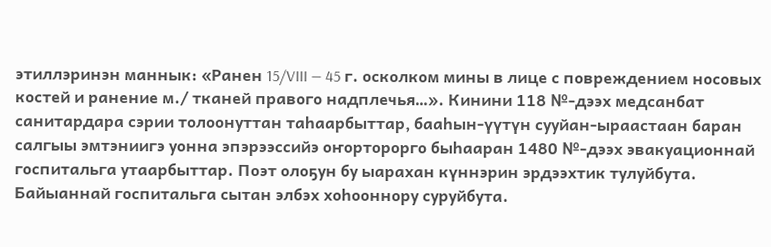этиллэринэн маннык: «Ранен 15/VIII — 45 г. осколком мины в лице с повреждением носовых костей и ранение м./ тканей правого надплечья…». Кинини 118 №-дээх медсанбат санитардара сэрии толоонуттан таһаарбыттар, бааһын-үүтүн сууйан-ыраастаан баран салгыы эмтэниигэ уонна эпэрээссийэ оҥорторорго быһааран 1480 №-дээх эвакуационнай госпитальга утаарбыттар. Поэт олоҕун бу ыарахан күннэрин эрдээхтик тулуйбута. Байыаннай госпитальга сытан элбэх хоһооннору суруйбута.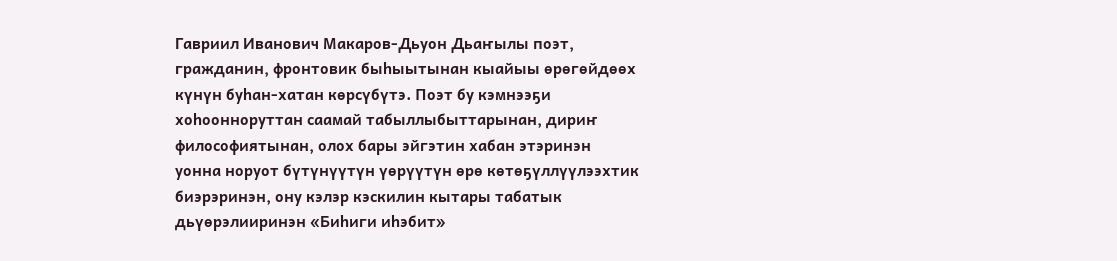Гавриил Иванович Макаров-Дьуон Дьаҥылы поэт, гражданин, фронтовик быһыытынан кыайыы өрөгөйдөөх күнүн буһан-хатан көрсүбүтэ. Поэт бу кэмнээҕи хоһоонноруттан саамай табыллыбыттарынан, дириҥ философиятынан, олох бары эйгэтин хабан этэринэн уонна норуот бүтүнүүтүн үөрүүтүн өрө көтөҕүллүүлээхтик биэрэринэн, ону кэлэр кэскилин кытары табатык дьүөрэлииринэн «Биһиги иһэбит»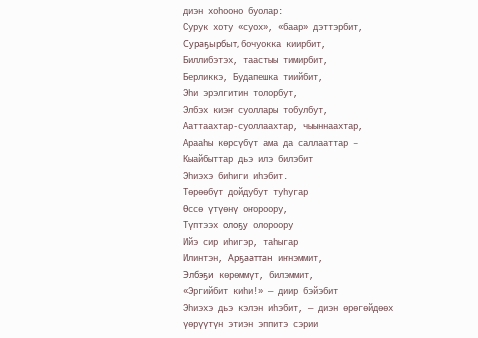диэн хоһооно буолар:
Сурук хоту «суох», «баар» дэттэрбит,
Сураҕырбыт, бочуокка киирбит,
Биллибэтэх, таастыы тимирбит,
Берликкэ, Будапешка тиийбит,
Эһи эрэлгитин толорбут,
Элбэх киэҥ суоллары тобулбут,
Ааттаахтар-суоллаахтар, чыыннаахтар,
Арааһы көрсүбүт ама да саллааттар –
Кыайбыттар дьэ илэ билэбит
Эһиэхэ биһиги иһэбит.
Төрөөбүт дойдубут туһугар
Өссө үтүөнү оҥороору,
Түптээх олоҕу олороору
Ийэ сир иһигэр, таһыгар
Илинтэн, Арҕааттан иҥнэммит,
Элбэҕи көрөммүт, билэммит,
«Эргийбит киһи!» — диир бэйэбит
Эһиэхэ дьэ кэлэн иһэбит, — диэн өрөгөйдөөх үөрүүтүн этиэн эппитэ сэрии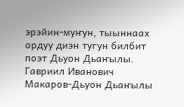эрэйин-муҥун, тыыннаах ордуу диэн тугун билбит поэт Дьуон Дьаҥылы. Гавриил Иванович Макаров-Дьуон Дьаҥылы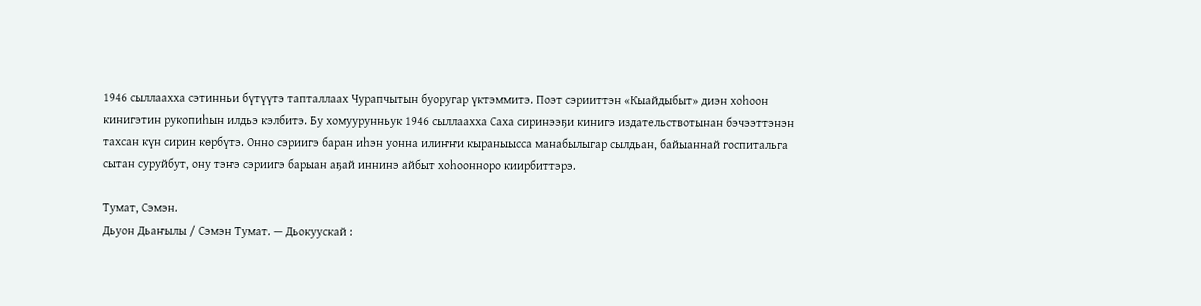1946 сыллаахха сэтинньи бүтүүтэ тапталлаах Чурапчытын буоругар үктэммитэ. Поэт сэрииттэн «Кыайдыбыт» диэн хоһоон кинигэтин рукопиһын илдьэ кэлбитэ. Бу хомуурунньук 1946 сыллаахха Саха сиринээҕи кинигэ издательствотынан бэчээттэнэн тахсан күн сирин көрбүтэ. Онно сэриигэ баран иһэн уонна илиҥҥи кыраныысса манабылыгар сылдьан, байыаннай госпитальга сытан суруйбут, ону тэҥэ сэриигэ барыан аҕай иннинэ айбыт хоһоонноро киирбиттэрэ.

Тумат, Сэмэн.
Дьуон Дьаҥылы / Сэмэн Тумат. — Дьокуускай :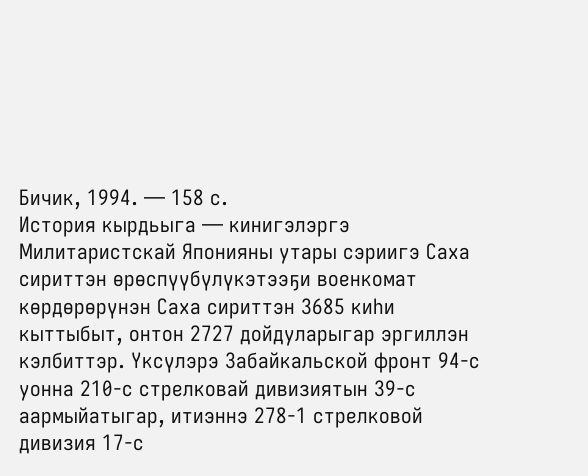Бичик, 1994. — 158 с.
История кырдьыга — кинигэлэргэ
Милитаристскай Японияны утары сэриигэ Саха сириттэн өрөспүүбүлүкэтээҕи военкомат көрдөрөрүнэн Саха сириттэн 3685 киһи кыттыбыт, онтон 2727 дойдуларыгар эргиллэн кэлбиттэр. Үксүлэрэ Забайкальской фронт 94-с уонна 210-с стрелковай дивизиятын 39-с аармыйатыгар, итиэннэ 278-1 стрелковой дивизия 17-с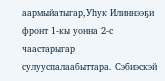аармыйатыгар,Уһук Илиннээҕи фронт 1-кы уонна 2-с чаастарыгар сулууспалаабыттара. Сэбиэскэй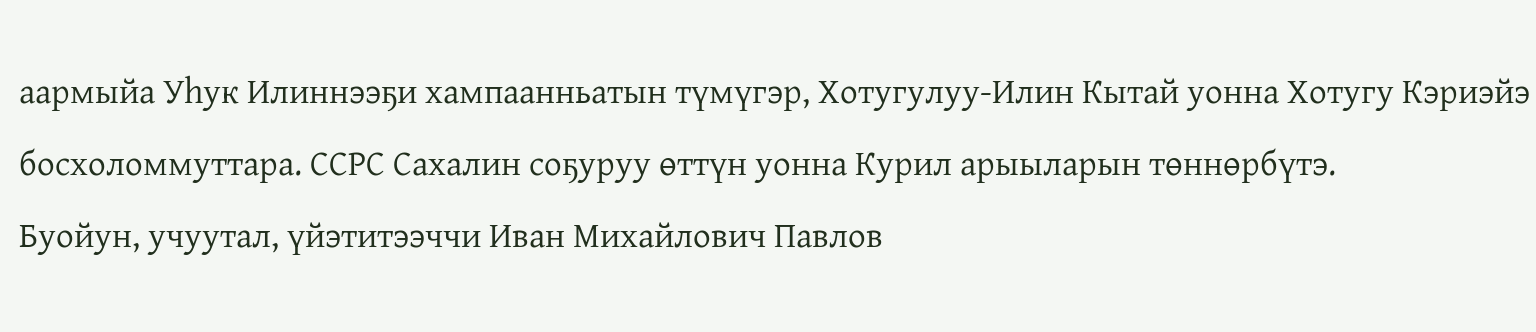аармыйа Уһук Илиннээҕи хампаанньатын түмүгэр, Хотугулуу-Илин Кытай уонна Хотугу Кэриэйэ босхоломмуттара. ССРС Сахалин соҕуруу өттүн уонна Курил арыыларын төннөрбүтэ.
Буойун, учуутал, үйэтитээччи Иван Михайлович Павлов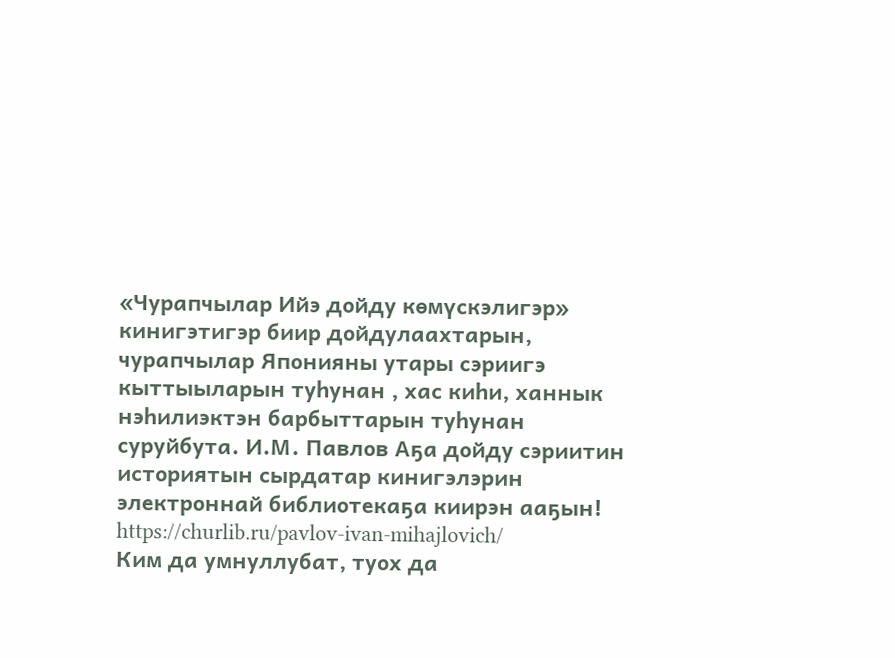«Чурапчылар Ийэ дойду көмүскэлигэр» кинигэтигэр биир дойдулаахтарын, чурапчылар Японияны утары сэриигэ кыттыыларын туһунан , хас киһи, ханнык нэһилиэктэн барбыттарын туһунан суруйбута. И.М. Павлов Аҕа дойду сэриитин историятын сырдатар кинигэлэрин электроннай библиотекаҕа киирэн ааҕын! https://churlib.ru/pavlov-ivan-mihajlovich/
Ким да умнуллубат, туох да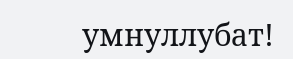умнуллубат!